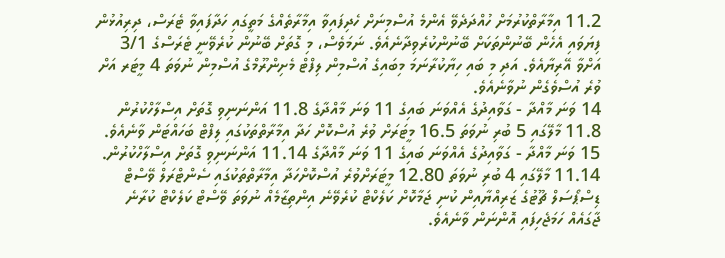11.2 އިމާރާތްކުރުމަށް ހުއްދަދެވޭ އެންމެ އުސްމިނަށް ހެދިފައިވާ އިމާރާތެއްގެ މަތީގައި ހަދާފައިވާ ޓެރަސް، ދިރިއުޅުން ފިޔަވައި އެހެން ބޭނުންތަކަށް ބޭނުންކުރެވިދާނެއެވެ. ނަމަވެސް، މި ގޮތަށް ބޭނުން ކުރެވޭނީ ޓެރަސްގެ 3/1 އަށްވާ އޭރިޔާއެވެ. އަދި މި ބައި ހިޔާކުރާނަމަ މިބައިގެ އުސްމިން ލިފްޓް މެށިންރޫމްގެ އުސްމިން ނުވަތަ 4 މީޓަރ އަށް ވުރެ އުސްވެގެން ނުވާނެއެވެ.
14 ވަނަ މާއްދާ - ގަވާއިދުގެ އެއްވަނަ ބައިގެ 11 ވަނަ މާއްދާގެ 11.8 އަންނަނިވި ގޮތަށް އިސްލާހްކުރުން
11.8 މާލޭގައި 5 ބުރި ނުވަތަ 16.5 މީޓަރަށް ވުރެ އުސްކޮށް ހަދާ އިމާރާތްތަކުގައި ލިފްޓް ބަހައްޓަން ވާނެއެވެ.
15 ވަނަ މާއްދާ - ގަވާއިދުގެ އެއްވަނަ ބައިގެ 11 ވަނަ މާއްދާގެ 11.14 އަންނަނިވި ގޮތަށް އިސްލާހްކުރުން.
11.14 މާލޭގައި 4 ބުރި ނުވަތަ 12.80 މީޓަރަށްވުރެ އުސްކޮށްހަދާ އިމާރާތްތަކުގައި ސެންޓްރަލް ވޭސްޓް ޑިސްޕޯސަލް ޗޫޓުގެ ޒަރިއްޔާއިން ކުނި ޖަމާކޮށް ކަލެކްޓް ކުރެވޭނެ އިންތިޒާމެއް ނުވަތަ ވޭސްޓް ކަލެކްޓް ކުރާނެ ޖާގައެއް ހަމަޖެހިފައި އޮންނަން ވާނެއެވެ.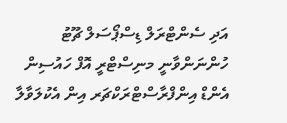އަދި ސެންޓްރަލް ޑިސްޕޯސަލް ޗޫޓު ހުންނަންވާނީ މނިސްޓްރީ އޮފް ހައުސިން އެންޑް އިންފްރާސްޓްރަކްޗަރ އިން އެކުލަވާލާ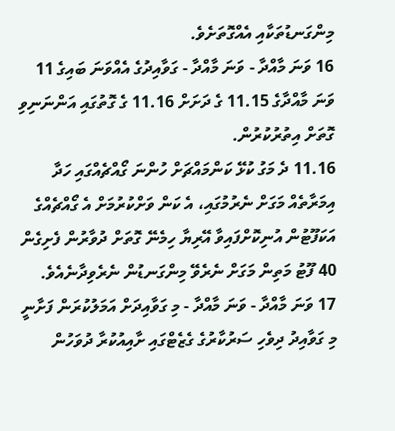މިންގަނޑުތަކާއި އެއްގޮތަށެވެ.
16 ވަނަ މާއްދާ - ވަނަ މާއްދާ - ގަވާއިދުގެ އެއްވަނަ ބައިގެ 11 ވަނަ މާއްދާގެ 11.15 ގެ ދަށަށް 11.16 ގެ ގޮތުގައި އަންނަނިވި ގޮތަށް އިތުރުކުރުން.
11.16 ދެ މަގު ކުޅޭ ކަންމައްޗަށް ހުންނަ ގޯއްޗެއްގައި ހަދާ އިމަރާތެއް މަގަށް ނެރުމުގައި، އެ ކަން ވަށްކުރުމަށް އެ ގޯއްޗެއްގެ އަކަފޫޓުން އުނިކޮށްފައިވާ އޭރިޔާ ހިމެނޭ ގޮތަށް ދުވާރުން ފެށިގެން 40 ފޫޓު މަތިން މަގަށް ނެރެވޭ މިންގަނޑުން ނެރެވިދާނެއެވެ.
17 ވަނަ މާއްދާ - ވަނަ މާއްދާ - މި ގަވާއިދަށް އަމަލުކުރަން ފަށާނީ މި ގަވާއިދު ދިވެހި ސަރުކާރުގެ ގެޒެޓްގައި ށާއިއުކުރާ ދުވަހުން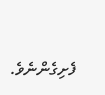ފެށިގެންނެވެ.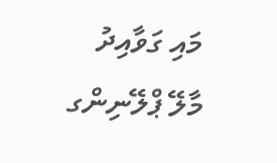މައި ގަވާއިދު
މާލޭ ޕްލޭނިންގ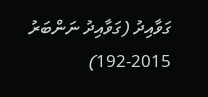ގަވާއިދު (ގަވާއިދު ނަންބަރު 2015-192)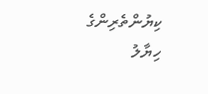ކިޔުންތެރިންގެ ހިޔާލު